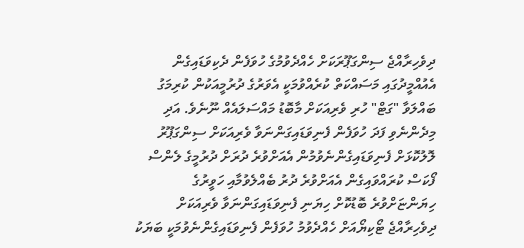ދިވެހިރާއްޖެ ސިންގަޕޫރަކަށް ހެއްދެވުމުގެ ހުވަފެން ދެކިވަޑައިގެން އެއުއްމީދުގައި މަސައްކަތް ކުރެއްވުމަކީ އެވަރުގެ ދުރުމީއަކުން ކުރިމަގު ބައްލަވާ "ގަޓް" ހުރި ވެރިއަކަށް މާބޮޑު މައްސަލައެއް ނޫނެވެ. އަދި މިދެންނެވި ފަދަ ހުވަފެން ފެނިވަޑައިގަންނަވާ ވެރިއަކަށް ސިންގަޕޫރު ލޮލުކޮޅަށް ފެނިވަޑައިގެންނެވުމުން އެއަށްވުރެ ދުރަށް ދުރުމީގެ ލެންސް ފޯކަސް ކުރައްވައިގެން އެއަށްވުރެ ދުރު ބެއްލެވުމާއި ހަވީރުގެ ހިޔަންޏަށްވުރެ ބޮޑުކޮށް ހިޔަނި ފެނިވަޑައިގަންނަވާ ވެރިއަކަށް ދިވެހިރާއްޖެ ޓޯކިޔޯއަށް ހެއްދެވުމު ހުވަފެން ފެނިވަޑައިގެންނެވުމަކީ ބަޔަކު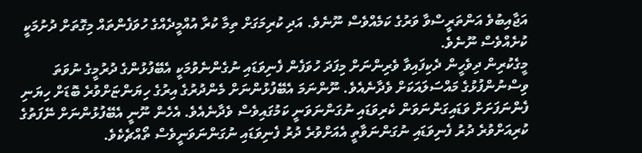އަޖާއިބުވެ އަންތަރީސްވާ ވަރުގެ ކަމެއްވެސް ނޫނެވެ. އަދި ކުރިމަގަށް ތިމާ ކުރާ އުއްމީދެއްގެ ހުވަފެންތައް މިގޮތަށް ދުށުމަކީ ކުށެއްވެސް ނޫނެވެ.
މީގެކުރިން ދިވެހީން ދެކިފައިވާ ވެރިންނަށް މިފަދަ ހުވަފެން ފެނިވަޑައި ނުގެންނެވުމަކީ އެބޭފުޅުންގެ ދުރުމީގެ ނުވަތަ ވިސްނުންފުޅުގެ މައްސަލައަކަށް ވެދާނެއެވެ. ނޫންނަމަ އެބޭފުޅުންނަށް މެންދުރުގެ އިރުގެ ހިޔަންޏަށްވުރެ ބޮޑަށް ހިޔަނި ފެންނަފަށަށް ވަޑައިގަންނަވަން ކެރިވަޑައި ނުގަންނަވަނީ ކަމުގައިވެސް ވެދާނެއެވެ. އެހެން ނޫނީ އެބޭފުޅުންނަށް ނޭފަތުގެ ކުރިއަށްވުރެ ދުރު ފެނިވަޑައި ނުގަންނަވާތީ އެއަށްވުރެ ދުރު ފެނިވަޑައި ނުގަންނަވަނީވެސް ތޯއްޗެކެވެ.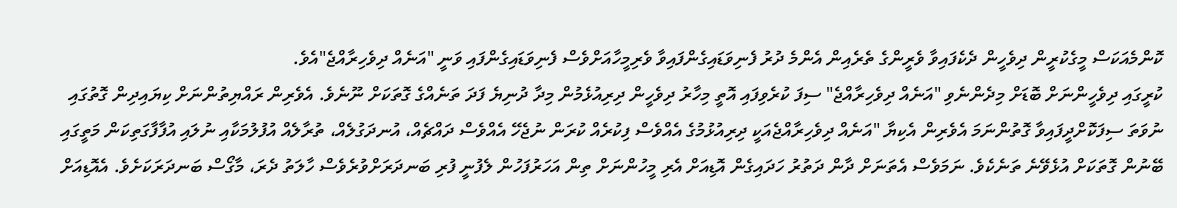ކޮންމެއަކަސް މީގެކުރީން ދިވެހީން ދެކެފައިވާ ވެރީންގެ ތެރެއިން އެންމެ ދުރު ފެނިވަޑައިގެންފައިވާ ވެރިމީހާއަށްވެސް ފެނިވަޑައިގެންފައި ވަނީ "އަނެއް ދިވެހިރާއްޖެ"އެވެ.
ކުރީގައި ދިވެހީންނަށް ބޮޑަށް މިދެންނެވި "އަނެއް ދިވެހިރާއްޖެ" ސިފަ ކުރެވިފައި އޮތީ މިހާރު ދިވެހީން ދިރިއުޅެމުން މިދާ ދުނިޔެ ފަދަ ތަނެއްގެ ގޮތަކަށް ނޫނެވެ. އެވެރިން ރައްޔިތުންނަށް ކިޔައިދިން ގޮތުގައި ނުވަތަ ސިފަކޮށްދީފައިވާ ގޮތުންނަމަ އެވެރިން އެކިޔާ "އަނެއް ދިވެހިރާއްޖެއަކީ ދިރިއުޅުމުގެ އެއްވެސް ފިކުރެއް ކުރަން ނުޖެހޭ އެއްވެސް ދައްޗެއް، އުނދަގުލެއް، ތުރާލެއް އުފުލުމަކާއި ނުލައި އުފާފާގަތިކަން މަތީގައި ބޭނުން ގޮތަކަށް އުޅެވޭނެ ތަނެކެވެ. ނަމަވެސް އެތަނަށް ދާން ދަތުރު ހަދައިގެން އޮޑިއަށް އެރި މީހުންނަށް ތިން އަހަރުފަހުން ލެފުނީ ފުރި ބަނދަރަށްވުރެވެސް ހާލަތު ދެރަ، މާގޯސް ބަނދަރަކަށެވެ. އެއޮޑިއަށް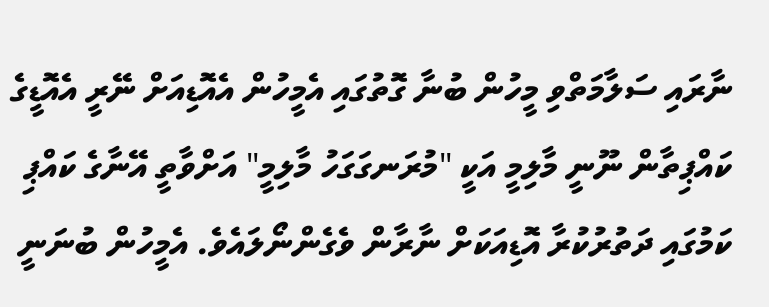ނާރައި ސަލާމަތްވި މީހުން ބުނާ ގޮތުގައި އެމީހުން އެއޮޑިއަށް ނޭރީ އެއޮޑީގެ ކައްޕިތާން ނޫނީ މާލިމީ އަކީ "މުރަނގަގަހު މާލިމީ" އަށްވާތީ އޭނާގެ ކައްޕި ކަމުގައި ދަތުރުކުރާ އޮޑިއަކަށް ނާރާން ވެގެންނޯލައެވެ. އެމީހުން ބުނަނީ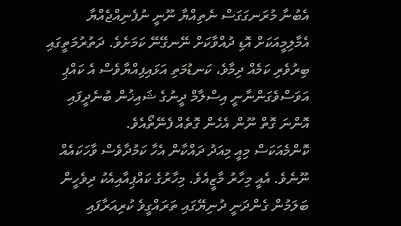އެބުނާ މުރަނގަގަސް ނެތިއްޔާ ނޫނީ ނުފެނިއްޖެއްޔާ އެމާލިމީއަކަށް އޮޑި ދުއްވާކަށް ނޭނގޭނޭ ކަމަށެވެ. ދަތުރުމަތީގައި ބިރުވެރި ކަމެއް ދިމާވެ، ކަނޑުމަތި އަޅައިފިއްޔާވެސް އެ ކައްޕި އަވަސްވެގަންނާނީ އިސްލާމް ދީނުގެ ޝައިޚުން ބުނެދީފައި އޮންނަ ގޮތް ނޫން އެހެން ގޮތެއް ފެނޭތޯއެވެ.
ކޮންމެއަކަސް މިއީ މިއަދު ދައްކާން އެހާ ކަމުދާވެސް ވާހަކައެއް ނޫނެވެ. އެއީ މިހާރު މާޒީއެވެ. މިހާރުގެ ކައްޕިއާއިއެކު ދިވެހީން ބަލަމުން ގެންދަނީ ދުނިޔޭގައި ތަރައްގީވެ ކުރިއަރާފައި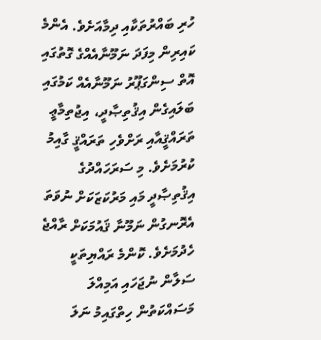ހުރި ބައްރުތަކާއި ދިމާއަށެވެ. އެންމެ ކައިރިން މިފަދަ ނަމޫނާއެއްގެ ގޮތުގައި އޮތް ސިންގަޕޫރު ނަމޫނާއެއް ކަމުގައި ބަލައިގެން އިޤުތިޞާދީ، އިޖުތިމާޢީ ތަރައްޤީއާއި ރަށްވެހި ތަރައްޤީ ގާއިމު ކުރުމަށެވެ. މި ސަރަހައްދުގެ އިޤުތިޞާދީ މައި މަރުކަޒަކަށް ނުވަތަ އެރޮނގުން ނަމޫނާ ޤައުމަކަށް ރާއްޖެ ހެދުމަށެވެ. ކޮންމެ ރައްޔިތަކީ ސަލާން ނުޖަހައި އަމިއްލަ މަސައްކަތުން ހިތްގައިމު ނަލަ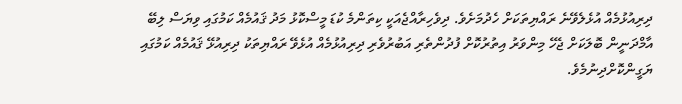ދިރިއުޅުމެއް އުޅެލެވޭނެ ރައްޔިތަކަށް ހެދުމަށެވެ. ދިވެހިރާއްޖެއަކީ ކިތަންމެ ކުޑަ މީސްކޮޅު މަދު ޤައުމެއް ކަމުގައި ވިޔަސް ލިބޭ އާމްދަނީން ބޮލަކަށް ޖެހޭ މިންވަރު އިތުރުކޮށް ފުދުންތެރި އަބުރުވެރި ދިރިއުޅުމެއް އުޅެވޭ ރައްޔިތަކު ދިރިއުޅޭ ޤައުމެއް ކަމުގައި ޔަގީންކޮށްދިނުމެވެ.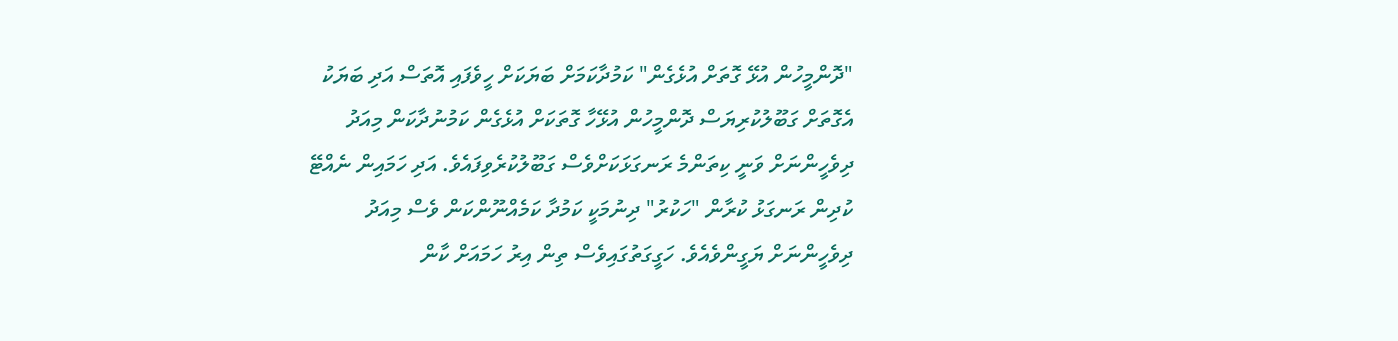"ދޮންމީހުން އުޅޭ ގޮތަށް އުޅެގެން" ކަމުދާކަމަށް ބަޔަކަށް ހީވެފައި އޮތަސް އަދި ބަޔަކު އެގޮތަށް ގަބޫލުކުރިޔަސް ދޮންމީހުން އުޅޭހާ ގޮތަކަށް އުޅެގެން ކަމުނުދާކަން މިއަދު ދިވެހީންނަށް ވަނީ ކިތަންމެ ރަނގަޅަކަށްވެސް ގަބޫލުކުރެވިފައެވެ. އަދި ހަމައިން ނެއްޓޭ ކުދިން ރަނގަޅު ކުރާން "ހަކުރު" ދިނުމަކީ ކަމުދާ ކަމެއްނޫންކަން ވެސް މިއަދު ދިވެހީންނަށް ޔަގީންވެއެވެ. ހަގީގަތުގައިވެސް ތިން އިރު ހަމައަށް ކާން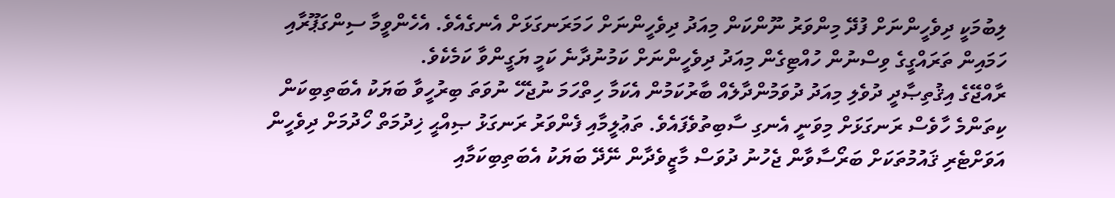ލިބުމަކީ ދިވެހީންނަށް ފުދޭ މިންވަރު ނޫންކަން މިއަދު ދިވެހީންނަށް ހަމަރަނގަޅަށް އެނގެއެވެ. އެހެންވީމާ ސިންގަޕޫރާއި ހަމައިން ތަރައްގީގެ ވިސްނުން ހުއްޓިގެން މިއަދު ދިވެހީންނަށް ކަމުނުދާނެ ކަމީ ޔަގީންވާ ކަމެކެވެ.
ރާއްޖޭގެ އިޤުތިޞާދީ ދުވެލި މިއަދު ދުވަމުންދާލެއް ބާރުކަމުން އެކަމާ ހިތްހަމަ ނުޖެހޭ ނުވަތަ ބިރުހީވާ ބަޔަކު އެބަތިބިކަން ކިތަންމެ ހާވެސް ރަނގަޅަށް މިވަނީ އެނގި ސާބިތުވެފައެވެ. ތަޢުލީމާއި ފެންވަރު ރަނގަޅު ޞިއްޙީ ޚިދުމަތް ހޯދުމަށް ދިވެހީން އަވަށްޓެރި ޤައުމުތަކަށް ބަރޯސާވާން ޖެހުނު ދުވަސް މާޒީވެދާން ނޭދޭ ބަޔަކު އެބަތިބިކަމާއި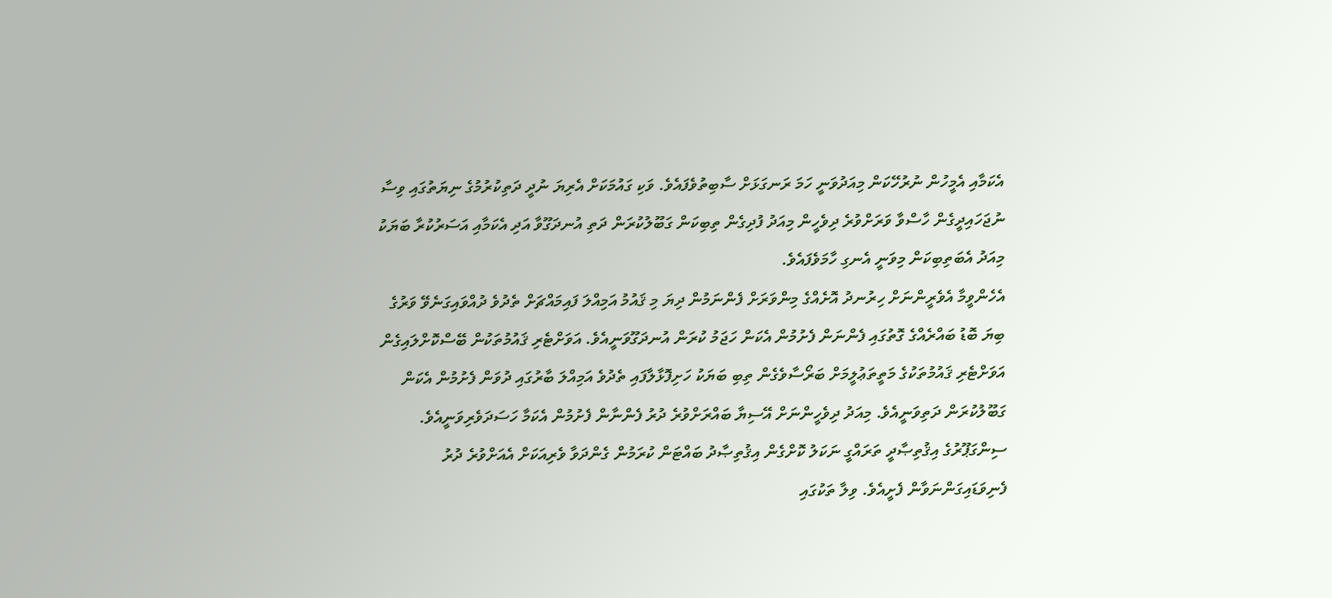އެކަމާއި އެމީހުން ނުރުހޭކަން މިއަދުވަނީ ހަމަ ރަނގަޅަށް ސާބިތުވެފައެވެ. ވަކި ގައުމަކަށް އެރިޔަ ނުދީ ދަތިކުރުމުގެ ނިޔަތުގައި ވިސާ ނުޖަހައިދީގެން ހާސްވާ ވަރަށްވުރެ ދިވެހީން މިއަދު ފުދިގެން ތިބިކަން ގަބޫލުކުރަން ދަތި އުނދަގޫވާ އަދި އެކަމާއި އަސަރުކުރާ ބަޔަކު މިއަދު އެބަތިބިކަން މިވަނީ އެނގި ހާމަވެފައެވެ.
އެހެންވީމާ އެވެރީންނަށް ހިރުނދު އޮށެއްގެ މިންވަރަށް ފެންނަމުން ދިޔަ މި ޤައުމު އަމިއްލަ ފައިމައްޗަށް ތެދުވެ ދުއްވައިގަނެވޭ ވަރުގެ ބިޔަ ބޮޑު ބައްރެއްގެ ގޮތުގައި ފެންނަން ފެށުމުން އެކަން ހަޖަމު ކުރަން އުނދަގޫވަނީއެވެ. އަވަށްޓެރި ޤައުމުތަކުން ބޭސްކޮށްލައިގެން އަވަށްޓެރި ޤައުމުތަކުގެ މަތީތަޢުލީމަށް ބަރޯސާވެގެން ތިބި ބަޔަކު ހަށިފޮޅާލާފައި ތެދުވެ އަމިއްލަ ބާރުގައި ދުވަން ފެށުމުން އެކަން ގަބޫލުކުރަން ދަތިވަނީއެވެ. މިއަދު ދިވެހީންނަށް އޭސިޔާ ބައްރަށްވުރެ ދުރު ފެންނާން ފެށުމުން އެކަމާ ހަސަދަވެރިވަނީއެވެ.
ސިންގަޕޫރުގެ އިޤުތިޞާދީ ތަރައްގީ ނަކަލު ކޮށްގެން އިޤުތިޞާދު ބައްޓަން ކުރަމުން ގެންދަވާ ވެރިއަކަށް އެއަށްވުރެ ދުރު ފެނިވަޑައިގަންނަވާން ފެށީއެވެ. ވިލާ ތަކުގައި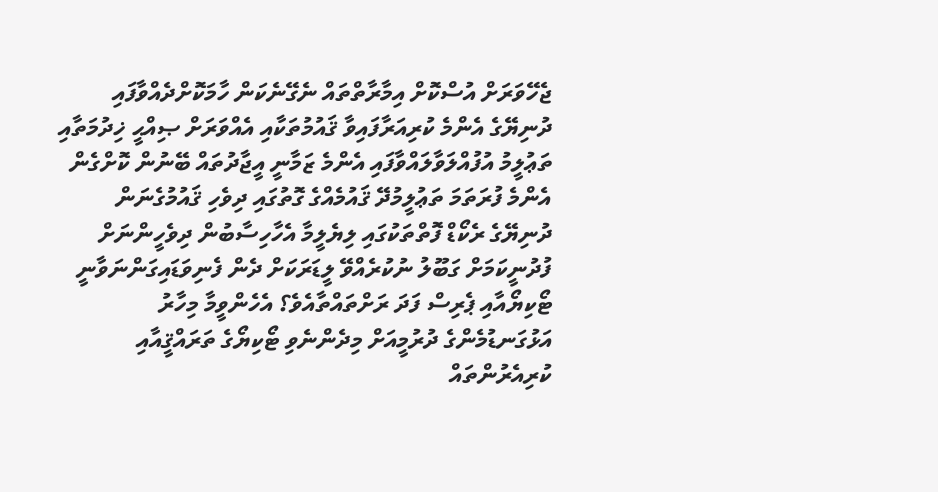ޖެހޭވަރަށް އުސްކޮށް އިމާރާތްތައް ނެގޭނެކަން ހާމަކޮށްދެއްވާފައި ދުނިޔޭގެ އެންމެ ކުރިއަރާފައިވާ ޤައުމުތަކާއި އެއްވަރަށް ޞިއްޙީ ޚިދުމަތާއި ތަޢުލީމު އުފުއްލަވާލައްވާފައި އެންމެ ޒަމާނީ އީޖާދުތައް ބޭނުން ކޮށްގެން އެންމެ ފުރަތަމަ ތަޢުލީމުދޭ ޤައުމެއްގެ ގޮތުގައި ދިވެހި ޤައުމުގެނަން ދުނިޔޭގެ ރެކޯޑް ފޮތްތަކުގައި ލިޔެލީމާ އެހާހިސާބުން ދިވެހީންނަށް ފުދުނީކަމަށް ގަބޫލު ނުކުރެއްވޭ ލީޑަރަކަށް ދެން ފެނިވަޑައިގަންނަވާނީ ޓޯކިޔޯއާއި ޕެރިސް ފަދަ ރަށްތައްތާއެވެ؟ އެހެންވީމާ މިހާރު އަޅުގަނޑުމެންގެ ދުރުމީއަށް މިދެންނެވި ޓޯކިޔޯގެ ތަރައްޤީއާއި ކުރިއެރުންތައް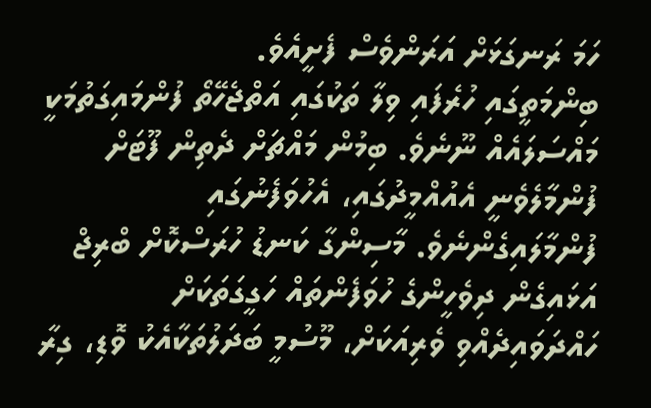ހަމަ ރަނގަޅަށް އަރަންވެސް ފެށީއެވެ.
ބިންމަތީގައި ހުރެފައި ވިލާ ތަކުގައި އަތްޖެހޭތޯ ފުންމައިގަތުމަކީ މައްސަލައެއް ނޫނެވެ. ބިމުން މައްޗަށް ދެތިން ފޫޓަށް ފުންމާލެވެނީ އެއުއްމީދުގައި، އެހުވަފެނުގައި ފުންމާލައިގެންނެވެ. މާސިންގާ ކަނޑު ހުރަސްކޮށް ބްރިޖް އަޅައިގެން ދިވެހީންގެ ހުވަފެންތައް ހަގީގަތަކަށް ހައްދަވައިދެއްވި ވެރިއަކަށް، މޫސުމީ ބަދަލުތަކާއެކު ވޮޑި، ގިރާ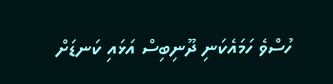ހުސްވެ ހަމައެކަނި ދޫނިބިސް އަޅައި ކަނޑަށް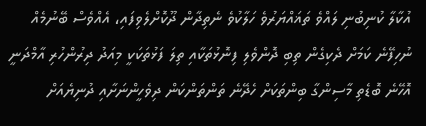އުކާލާ ކުނިބުނި ލައްވެ ތަޣައްޔަރުވެ ހަލާކުވެ ނެތިދާން ދޫކޮށްލެވިފައި، އެއްވެސް ބޭނުމެއް ނުހިފޭނެ ކަމަށް ދެކިގެން ތިބި ދޮންވެލި ފިނޮޅުތަކާއި ތިލަ ފަޅުތަކަކީ މިއަދު ދިރުންހުރި އާމްދަނީ އޮހޭނެ ބޮޑެތި މާސިންގާ ބިންތަކަށް ހެދޭނެ ތަންތަންކަން ދިވެހީންނަށާއި ދުނިޔެއަށް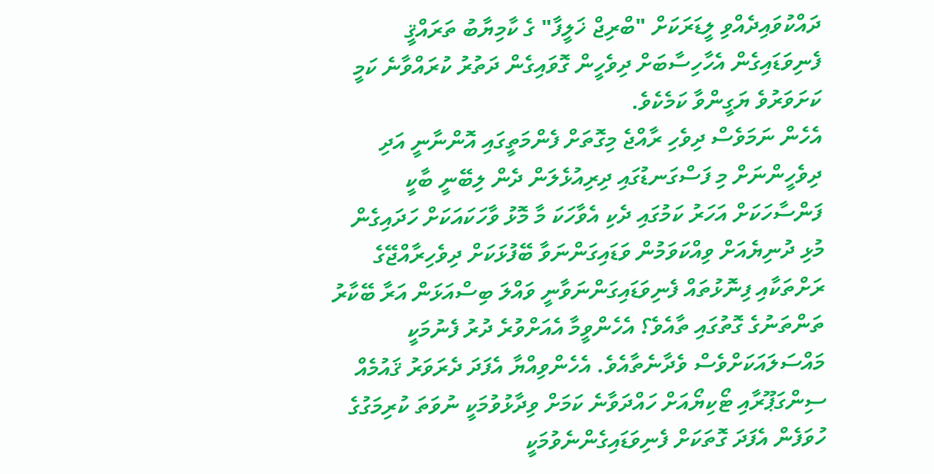ދައްކުވައިދެއްވި ލީޑަރަކަށް "ބްރިޖް ޚަލީފާ" ގެ ކާމިޔާބު ތަރައްޤީ ފެނިވަޑައިގެން އެހާހިސާބަށް ދިވެހީން ގޮވައިގެން ދަތުރު ކުރައްވާނެ ކަމީ ކަށަވަރުވެ ޔަގީންވާ ކަމެކެވެ.
އެހެން ނަމަވެސް ދިވެހި ރާއްޖެ މިގޮތަށް ފެންމަތީގައި އޮންނާނީ އަދި ދިވެހީންނަށް މި ފަސްގަނޑުގައި ދިރިއުޅެލަން ދެން ލިބޭނީ ބާކީ ފަންސާހަކަށް އަހަރު ކަމުގައި ދެކި އެވާހަކަ މާ މޮޅު ވާހަކައަކަށް ހަދައިގެން މުޅި ދުނިޔެއަށް ވިއްކަވަމުން ވަޑައިގަންނަވާ ބޭފުޅަކަށް ދިވެހިރާއްޖޭގެ ރަށްތަކާއި ފިނޮޅުތައް ފެނިވަޑައިގަންނަވާނީ ވައްލަ ބިސްއަޅަން އަރާ ބޭކާރު ތަންތަނުގެ ގޮތުގައި ތާއެވެ؟ އެހެންވީމާ އެއަށްވުރެ ދުރު ފެނުމަކީ މައްސަލައަކަށްވެސް ވެދާނެތާއެވެ. އެހެންވިއްޔާ އެފަދަ ދެރަވަރު ޤައުމެއް ސިންގަޕޫރާއި ޓޯކިޔޯއަށް ހައްދަވާނެ ކަމަށް ވިދާޅުވުމަކީ ނުވަތަ ކުރިމަގުގެ ހުވަފެން އެފަދަ ގޮތަކަށް ފެނިވަޑައިގެންނެވުމަކީ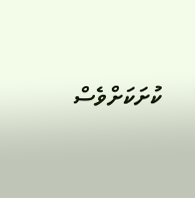ކުށަކަށްވެސް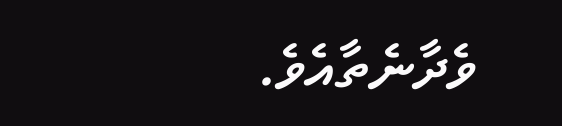ވެދާނެތާއެވެ.